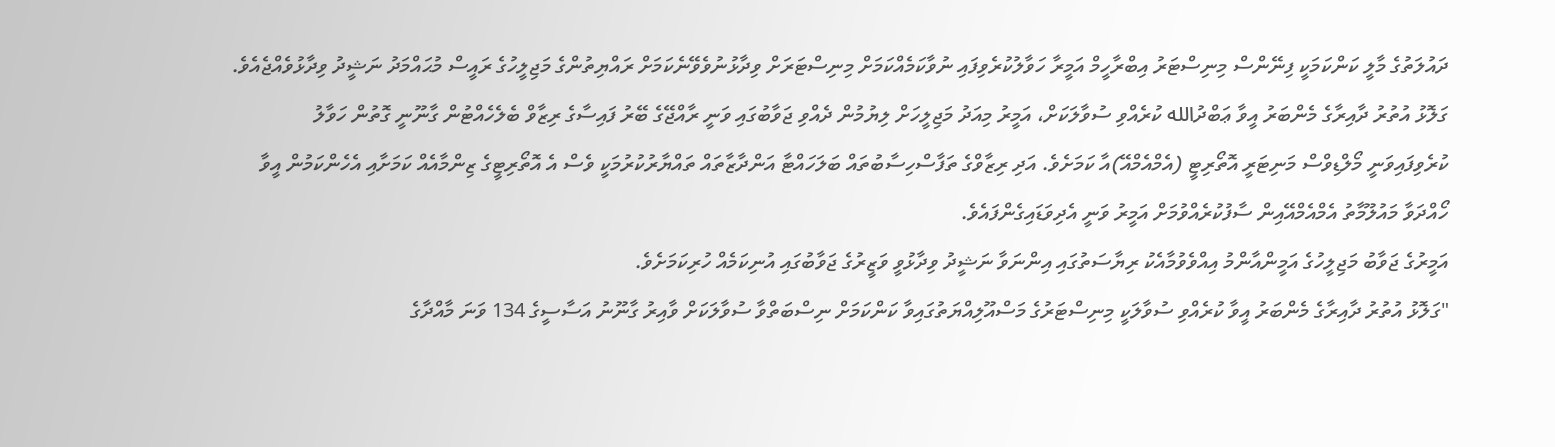ދައުލަތުގެ މާލީ ކަންކަމަކީ ފިނޭންސް މިނިސްޓަރު އިބްރާހީމް އަމީރާ ހަވާލުކުރެވިފައި ނުވާކަމެއްކަމަށް މިނިސްޓަރަށް ވިދާޅުނުވެވޭނެކަމަށް ރައްޔިތުންގެ މަޖިލީހުގެ ރައީސް މުޙައްމަދު ނަޝީދު ވިދާޅުވެއްޖެއެވެ.
ގަލޮޅު އުތުރު ދާއިރާގެ މެންބަރު އީވާ ޢަބްދުالله ކުރެއްވި ސުވާލަކަށް، އަމީރު މިއަދު މަޖިލީހަށް ލިޔުމުން ދެއްވި ޖަވާބުގައި ވަނީ ރާއްޖޭގެ ބޭރު ފައިސާގެ ރިޒާވް ބެލެހެއްޓުން ގާނޫނީ ގޮތުން ހަވާލު ކުރެވިފައިވަނީ މޯލްޑިވްސް މަނިޓަރީ އޮތޯރިޓީ (އެމްއެމްއޭ)އާ ކަމަށެވެ. އަދި ރިޒާވްގެ ތަފާސްހިސާބުތައް ބަލަހައްޓާ އަންދާޒާތައް ތައްޔާރުކުރުމަކީ ވެސް އެ އޮތޯރިޓީގެ ޒިންމާއެއް ކަމަށާއި އެހެންކަމުން އީވާ ހޯއްދަވާ މައުލޫމާތު އެމްއެމްއޭއިން ސާފުކުރެއްވުމަށް އަމީރު ވަނީ އެދިވަޑައިގެންފައެވެ.
އަމީރުގެ ޖަވާބު މަޖިލީހުގެ އަމީންއާންމު އިއްވެވުމާއެކު ރިޔާސަތުގައި އިންނަވާ ނަޝީދު ވިދާޅުވީ ވަޒީރުގެ ޖަވާބުގައި އުނިކަމެއް ހުރިކަމަށެވެ.
"ގަލޮޅު އުތުރު ދާއިރާގެ މެންބަރު އީވާ ކުރެއްވި ސުވާލަކީ މިނިސްޓަރުގެ މަސްއޫލިއްޔަތުގައިވާ ކަންކަމަށް ނިސްބަތްވާ ސުވާލަކަށް ވާއިރު ގާނޫނު އަސާސީގެ 134 ވަނަ މާއްދާގެ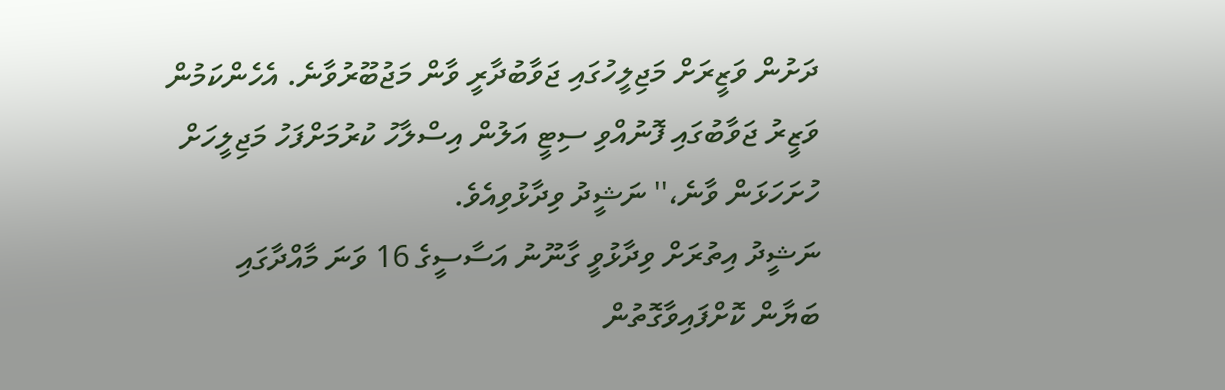ދަށުން ވަޒީރަށް މަޖިލީހުގައި ޖަވާބުދާރީ ވާން މަޖުބޫރުވާނެ. އެހެންކަމުން ވަޒީރު ޖަވާބުގައި ފޮނުއްވި ސިޓީ އަލުން އިސްލާހު ކުރުމަށްފަހު މަޖިލީހަށް ހުށަހަޅަން ވާނެ،'' ނަޝީދު ވިދާޅުވިއެވެ.
ނަޝީދު އިތުރަށް ވިދާޅުވީ ގާނޫނު އަސާސީގެ 16 ވަނަ މާއްދާގައި ބަޔާން ކޮށްފައިވާގޮތުން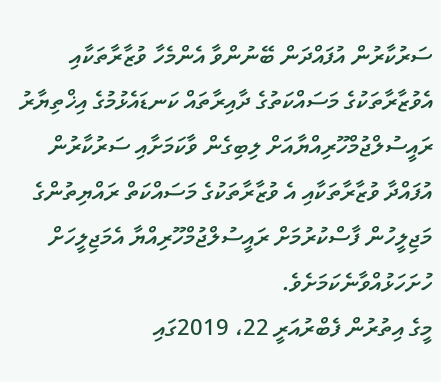ސަރުކާރުން އުފައްދަން ބޭނުންވާ އެންމެހާ ވުޒާރާތަކާއި އެވުޒާރާތަކުގެ މަސައްކަތުގެ ދާއިރާތައް ކަނޑައެޅުމުގެ އިޚްތިޔާރު ރައީސުލްޖުމްހޫރިއްޔާއަށް ލިބިގެން ވާކަމަށާއި ސަރުކާރުން އުފައްދާ ވުޒާރާތަކާއި އެ ވުޒާރާތަކުގެ މަސައްކަތް ރައްޔިތުންގެ މަޖިލީހުން ފާސްކުރުމަށް ރައީސުލްޖުމްހޫރިއްޔާ އެމަޖިލީހަށް ހުށަހަޅުއްވާނެކަމަށެވެ.
މީގެ އިތުރުން ފެބްރުއަރީ 22، 2019ގައި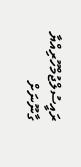ރައީސުލްޖުމްހޫރިއްޔާ ގާނޫނަށް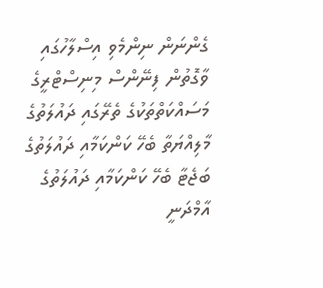ގެންނަން ނިންމެވި އިސްލާހުގައި ވާގޮތުން ފިނޭންސް މިނިސްޓްރީގެ މަސައްކަތްތަކުގެ ތެރޭގައި ދައުލަތުގެ މާލިއްޔަތާ ބެހޭ ކަންކަމާއި ދައުލަތުގެ ބަޖެޓާ ބެހޭ ކަންކަމާއި ދައުލަތުގެ އާމްދަނީ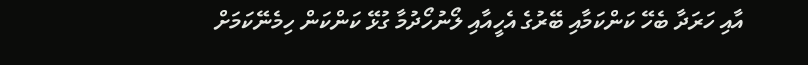އާއި ހަރަދާ ބެހޭ ކަންކަމާއި ބޭރުގެ އެހީއާއި ލޯނުހޯދުމާ ގުޅޭ ކަންކަން ހިމެނޭކަމަށް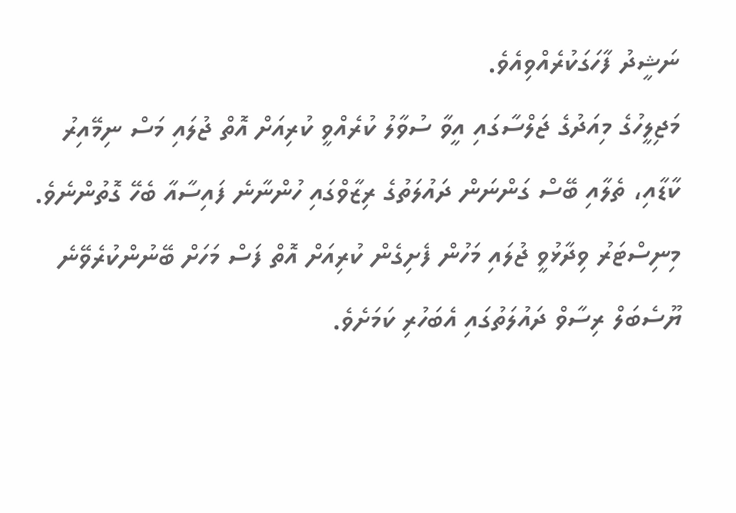ނަޝީދު ފާހަގަކުރެއްވިއެވެ.
މަޖިލީހުގެ މިއަދުގެ ޖަލްސާގައި އީވާ ސުވާލު ކުރެއްވީ ކުރިއަށް އޮތް ޖުލައި މަސް ނިމޭއިރު ކާޑާއި، ތެލާއި ބޭސް ގަންނަން ދައުލަތުގެ ރިޒާވްގައި ހުންނާނެ ފައިސާއާ ބެހޭ ގޮތުންނެވެ.
މިނިސްޓަރު ވިދާޅުވީ ޖުލައި މަހުން ފެށިގެން ކުރިއަށް އޮތް ފަސް މަހަށް ބޭނުންކުރެވޭނެ ޔޫސެބަލް ރިސާވް ދައުލަތުގައި އެބަހުރި ކަމަށެވެ.